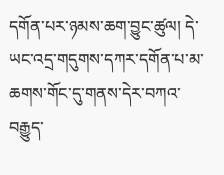དགོན་པར་ཉམས་ཆག་བྱུང་ཚུལ། དེ་ཡང་འདྲ་གདུགས་དཀར་དགོན་པ་མ་ཆགས་གོང་དུ་གནས་དེར་བཀའ་བརྒྱུད་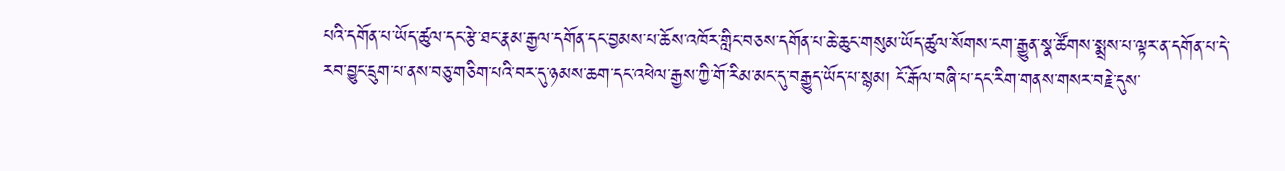པའི་དགོན་པ་ཡོད་ཚུལ་དང་རྩེ་ཐང་རྣམ་རྒྱལ་དགོན་དང་བྱམས་པ་ཆོས་འཁོར་གླིང་བཅས་དགོན་པ་ཆེ་ཆུང་གསུམ་ཡོད་ཚུལ་སོགས་ངག་རྒྱུན་སྣ་ཚོགས་སྨྲས་པ་ལྟར་ན་དགོན་པ་དེ་རབ་བྱུང་དྲུག་པ་ནས་བཅུ་གཅིག་པའི་བར་དུ་ཉམས་ཆག་དང་འཕེལ་རྒྱས་ཀྱི་གོ་རིམ་མང་དུ་བརྒྱུད་ཡོད་པ་སྙམ། ངོ་རྒོལ་བཞི་པ་དང་རིག་གནས་གསར་བརྗེ་དུས་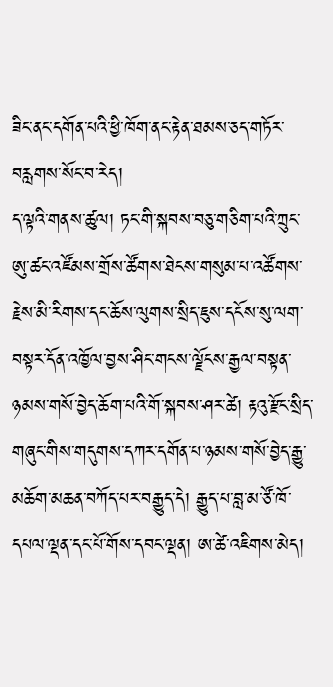ཟིང་ནང་དགོན་པའི་ཕྱི་ཁོག་ནང་རྟེན་ཐམས་ཅད་གཏོར་བརླགས་སོང་བ་རེད།
ད་ལྟའི་གནས་ཚུལ། ཏང་གི་སྐབས་བཅུ་གཅིག་པའི་ཀྲུང་ཨུ་ཚང་འཛོམས་གྲོས་ཚོགས་ཐེངས་གསུམ་པ་འཚོགས་རྗེས་མི་རིགས་དང་ཆོས་ལུགས་སྲིད་ཇུས་དངོས་སུ་ལག་བསྟར་དོན་འཁྱོལ་བྱས་ཤིང་གངས་ལྗོངས་རྒྱལ་བསྟན་ཉམས་གསོ་བྱེད་ཆོག་པའི་གོ་སྐབས་ཤར་ཚེ། རྟའུ་རྫོང་སྲིད་གཞུང་གིས་གདུགས་དཀར་དགོན་པ་ཉམས་གསོ་བྱེད་རྒྱུ་མཆོག་མཆན་བཀོད་པར་བརྒྱུད་དེ། རྒྱུད་པ་བླ་མ་ཙོ་ཁོ་དཔལ་ལྡན་དང་པོ་གོས་དབང་ལྡན། ཨ་ཚེ་འཇིགས་མེད།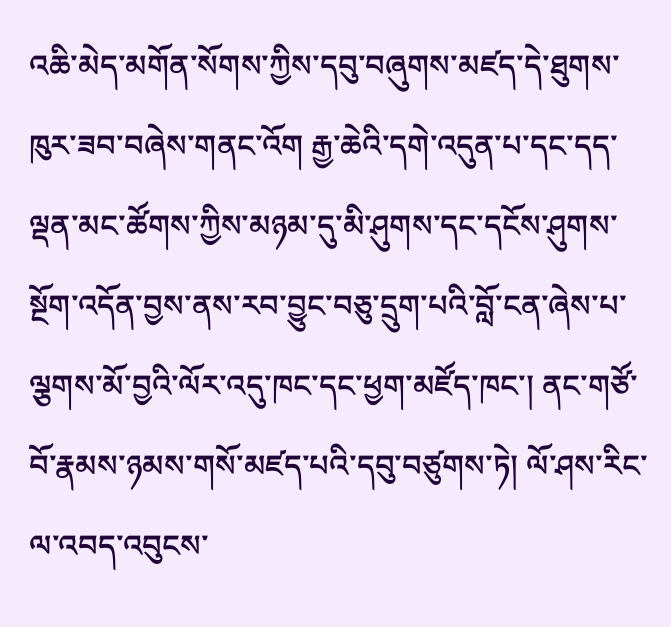འཆི་མེད་མགོན་སོགས་ཀྱིས་དབུ་བཞུགས་མཛད་དེ་ཐུགས་ཁུར་ཟབ་བཞེས་གནང་འོག རྒྱ་ཆེའི་དགེ་འདུན་པ་དང་དད་ལྡན་མང་ཚོགས་ཀྱིས་མཉམ་དུ་མི་ཤུགས་དང་དངོས་ཤུགས་སྔོག་འདོན་བྱས་ནས་རབ་བྱུང་བཅུ་དྲུག་པའི་བློ་ངན་ཞེས་པ་ལྕགས་མོ་བྱའི་ལོར་འདུ་ཁང་དང་ཕྱག་མཛོད་ཁང་། ནང་གཙོ་བོ་རྣམས་ཉམས་གསོ་མཛད་པའི་དབུ་བཙུགས་ཏེ། ལོ་ཤས་རིང་ལ་འབད་འབུངས་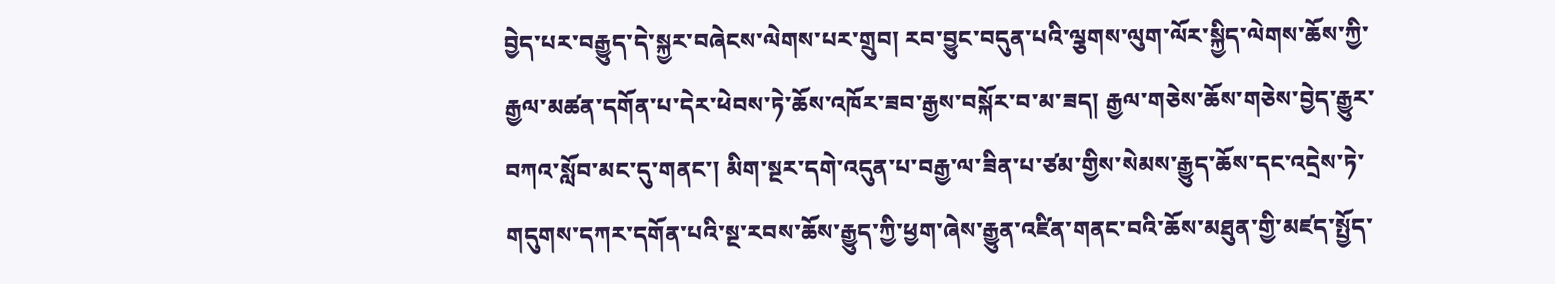བྱེད་པར་བརྒྱུད་དེ་སྐྱར་བཞེངས་ལེགས་པར་གྲུབ། རབ་བྱུང་བདུན་པའི་ལྕགས་ལུག་ལོར་སྐྱིད་ལེགས་ཆོས་ཀྱི་རྒྱལ་མཚན་དགོན་པ་དེར་ཕེབས་ཏེ་ཆོས་འཁོར་ཟབ་རྒྱས་བསྐོར་བ་མ་ཟད། རྒྱལ་གཅེས་ཆོས་གཅེས་བྱེད་རྒྱུར་བཀའ་སློབ་མང་དུ་གནང་། མིག་སྔར་དགེ་འདུན་པ་བརྒྱ་ལ་ཟིན་པ་ཙམ་གྱིས་སེམས་རྒྱུད་ཆོས་དང་འདྲེས་ཏེ་གདུགས་དཀར་དགོན་པའི་སྔ་རབས་ཆོས་རྒྱུད་ཀྱི་ཕྱག་ཞེས་རྒྱུན་འཛིན་གནང་བའི་ཆོས་མཐུན་གྱི་མཛད་སྤྱོད་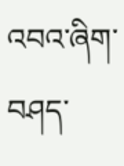འབའ་ཞིག་བཤད་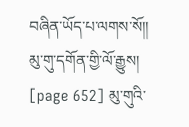བཞིན་ཡོད་པ་ལགས་སོ།།
མུ་གུ་དགོན་གྱི་ལོ་རྒྱུས།
[page 652] མུ་གུའི་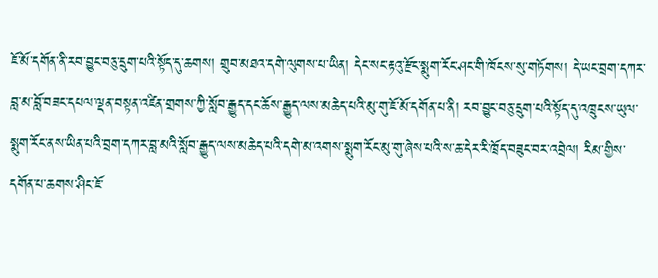ཇོ་མོ་དགོན་ནི་རབ་བྱུང་བཅུ་དྲུག་པའི་སྟོད་དུ་ཆགས། གྲུབ་མཐའ་དགེ་ལུགས་པ་ཡིན། དེང་སང་རྟའུ་རྫོང་སྨུག་རོང་ཤང་གི་ཁོངས་སུ་གཏོགས། དེ་ཡང་བྲག་དཀར་བླ་མ་བློ་བཟང་དཔལ་ལྡན་བསྟན་འཛིན་གྲགས་ཀྱི་སློབ་རྒྱུད་དང་ཆོས་རྒྱུད་ལས་མཆེད་པའི་མུ་གུ་ཇོ་མོ་དགོན་པ་ནི། རབ་བྱུང་བཅུ་དྲུག་པའི་སྟོད་དུ་འཁྲུངས་ཡུལ་སྨུག་རོང་ནས་ཡིན་པའི་བྲག་དཀར་བླ་མའི་སློབ་རྒྱུད་ལས་མཆེད་པའི་དགེ་མ་འགས་སྨུག་རོང་མུ་གུ་ཞེས་པའི་ས་ཆ་དེར་རི་ཁྲོད་བཟུང་བར་འབྲེལ། རིམ་གྱིས་དགོན་པ་ཆགས་ཤིང་ཇོ་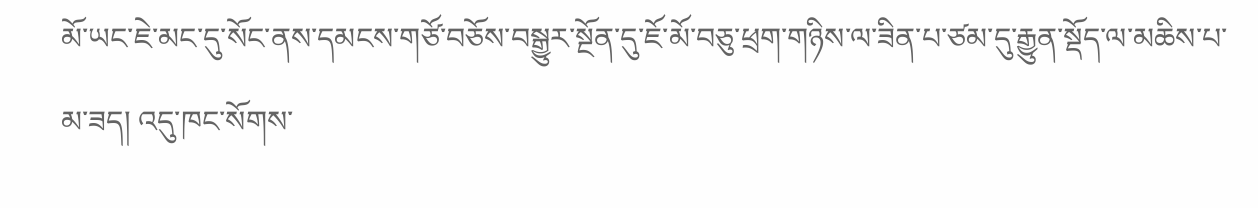མོ་ཡང་ཇེ་མང་དུ་སོང་ནས་དམངས་གཙོ་བཅོས་བསྒྱུར་སྔོན་དུ་ཇོ་མོ་བཅུ་ཕྲག་གཉིས་ལ་ཟིན་པ་ཙམ་དུ་རྒྱུན་སྡོད་ལ་མཆིས་པ་མ་ཟད། འདུ་ཁང་སོགས་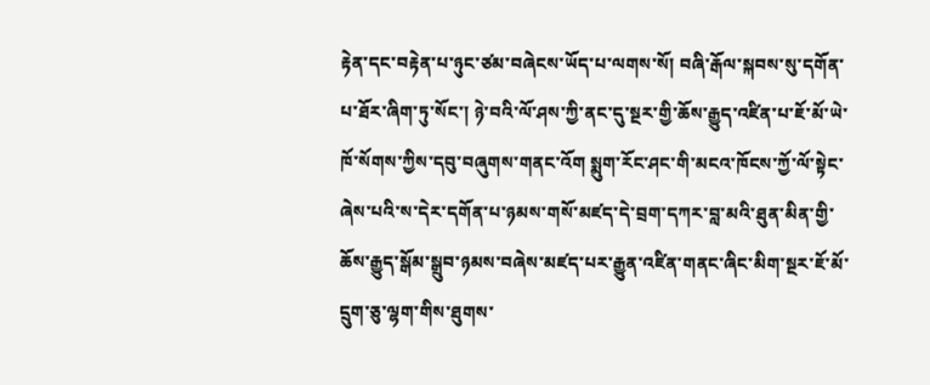རྟེན་དང་བརྟེན་པ་ཉུང་ཙམ་བཞེངས་ཡོད་པ་ལགས་སོ། བཞི་རྒོལ་སྐབས་སུ་དགོན་པ་ཐོར་ཞིག་ཏུ་སོང་། ཉེ་བའི་ལོ་ཤས་ཀྱི་ནང་དུ་སྔར་གྱི་ཆོས་རྒྱུད་འཛིན་པ་ཇོ་མོ་ཡེ་ཁོ་སོགས་ཀྱིས་དབུ་བཞུགས་གནང་འོག སྨུག་རོང་ཤང་གི་མངའ་ཁོངས་ཀྱོ་ལོ་སྟེང་ཞེས་པའི་ས་དེར་དགོན་པ་ཉམས་གསོ་མཛད་དེ་བྲག་དཀར་བླ་མའི་ཐུན་མིན་གྱི་ཆོས་རྒྱུད་སྒོམ་སྒྲུབ་ཉམས་བཞེས་མཛད་པར་རྒྱུན་འཛིན་གནང་ཞིང་མིག་སྔར་ཇོ་མོ་དྲུག་ཅུ་ལྷག་གིས་ཐུགས་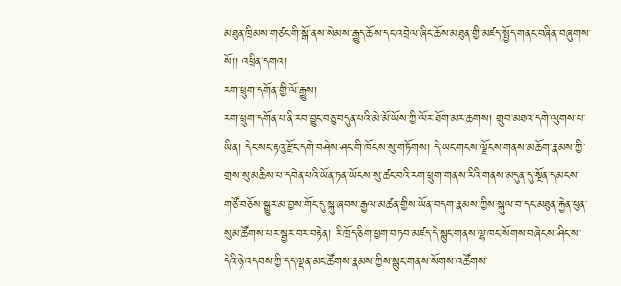མཐུན་ཁྲིམས་གཙང་གི་སྒོ་ནས་སེམས་རྒྱུད་ཆོས་དང་འབྲེལ་ཞིང་ཆོས་མཐུན་གྱི་མཛད་སྤྱོད་གནང་བཞིན་བཞུགས་སོ།། འཕྲིན་དགའ།
རག་ཕྲུག་དགོན་གྱི་ལོ་རྒྱུས།
རག་ཕྲུག་དགོན་པ་ནི་རབ་བྱུང་བཅུ་བདུན་པའི་མེ་མོ་ཡོས་ཀྱི་ལོར་ཐོག་མར་ཆགས། གྲུབ་མཐའ་དགེ་ལུགས་པ་ཡིན། དེང་སང་རྟའུ་རྫོང་དགེ་བཤེས་ཤང་གི་ཁོངས་སུ་གཏོགས། དེ་ཡང་གངས་ལྗོངས་གནས་མཆོག་རྣམས་ཀྱི་གྲས་སུ་མཆིས་པ་དབེན་པའི་ཡོན་ཏན་ཡོངས་སུ་ཚང་བའི་རག་ཕྲུག་གནས་རིའི་གནས་མདུན་དུ་སྔོན་དམངས་གཙོ་བཅོས་སྒྱུར་མ་བྱས་གོང་དུ་སྐུ་ཞབས་རྒྱལ་མཚན་གྱིས་ཡོན་བདག་རྣམས་ཀྱིས་སྐུལ་བ་དང་མཐུན་རྐྱེན་ཕུན་སུམ་ཚོགས་པར་སྦྱར་བར་བརྟེན། རི་ཁྲོད་ཅིག་ཕྱག་བཏབ་མཛད་དེ་སྙུང་གནས་ལྷ་ཁང་སོགས་བཞེངས་ཤིང་ས་དེའི་ཉེ་འདབས་ཀྱི་དད་ལྡན་མང་ཚོགས་རྣམས་ཀྱིས་སྙུང་གནས་སོགས་འཚོགས་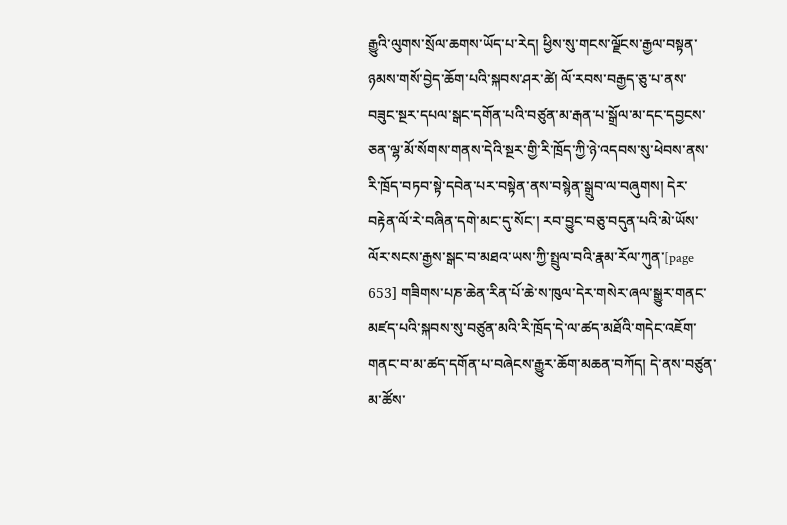རྒྱུའི་ལུགས་སྲོལ་ཆགས་ཡོད་པ་རེད། ཕྱིས་སུ་གངས་ལྗོངས་རྒྱལ་བསྟན་ཉམས་གསོ་བྱེད་ཆོག་པའི་སྐབས་ཤར་ཚེ། ལོ་རབས་བརྒྱད་ཅུ་པ་ནས་བཟུང་སྔར་དཔལ་སྒང་དགོན་པའི་བཙུན་མ་རྒན་པ་སྒྲོལ་མ་དང་དབྱངས་ཅན་ལྷ་མོ་སོགས་གནས་དེའི་སྔར་གྱི་རི་ཁྲོད་ཀྱི་ཉེ་འདབས་སུ་ཕེབས་ནས་རི་ཁྲོད་བཏབ་སྟེ་དབེན་པར་བསྟེན་ནས་བསྙེན་སྒྲུབ་ལ་བཞུགས། དེར་བརྟེན་ལོ་རེ་བཞིན་དགེ་མང་དུ་སོང་། རབ་བྱུང་བཅུ་བདུན་པའི་མེ་ཡོས་ལོར་སངས་རྒྱས་སྒང་བ་མཐའ་ཡས་ཀྱི་སྤྲུལ་བའི་རྣམ་རོལ་ཀུན་[page 653] གཟིགས་པཎ་ཆེན་རིན་པོ་ཆེ་ས་ཁུལ་དེར་གསེར་ཞལ་སྒྱུར་གནང་མཛད་པའི་སྐབས་སུ་བཙུན་མའི་རི་ཁྲོད་དེ་ལ་ཚད་མཐོའི་གདེང་འཇོག་གནང་བ་མ་ཚད་དགོན་པ་བཞེངས་རྒྱུར་ཆོག་མཆན་བཀོད། དེ་ནས་བཙུན་མ་ཚོས་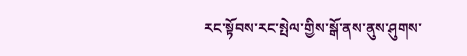རང་སྟོབས་རང་སྤེལ་གྱིས་སྒོ་ནས་ནུས་ཤུགས་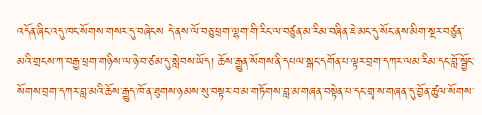འདོན་ཞིང་འདུ་ཁང་སོགས་གསར་དུ་བཞེངས དེ་ནས་ལོ་བཅུ་ཕྲག་ལྷག་གི་རིང་ལ་བཙུན་མ་རིམ་བཞིན་ཇེ་མང་དུ་སོང་ནས་མིག་སྔར་བཙུན་མའི་གྲངས་ཀ་བརྒྱ་ཕྲག་གཉིས་ལ་ཉེ་བ་ཙམ་དུ་སླེབས་ཡོད། ཆོས་རྒྱུན་སོགས་ནི་དཔལ་སྒང་དགོན་པ་ལྟར་བྲག་དཀར་ལམ་རིམ་དང་བློ་སྦྱོང་སོགས་བྲག་དཀར་བླ་མའི་ཆོས་རྒྱུད་ཁོ་ན་ཐུགས་ཉམས་སུ་བསྟར་བ་མ་གཏོགས་བླ་མ་གཞན་བསྟེན་པ་དང་གྲྭ་ས་གཞན་དུ་བྱོན་ཚུལ་སོགས་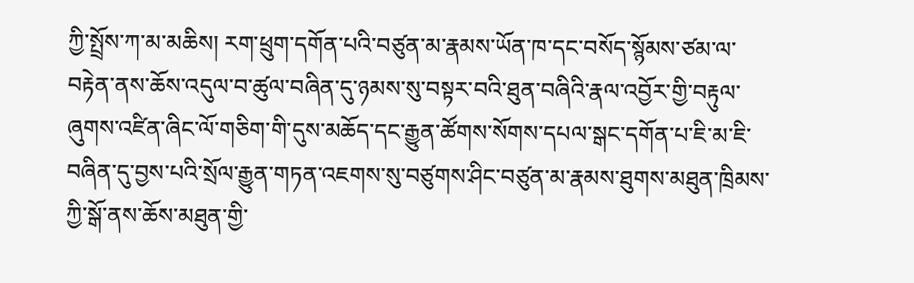ཀྱི་སྤྲོས་ཀ་མ་མཆིས། རག་ཕྲུག་དགོན་པའི་བཙུན་མ་རྣམས་ཡོན་ཁ་དང་བསོད་སྙོམས་ཙམ་ལ་བརྟེན་ནས་ཆོས་འདུལ་བ་ཚུལ་བཞིན་དུ་ཉམས་སུ་བསྟར་བའི་ཐུན་བཞིའི་རྣལ་འབྱོར་གྱི་བརྟུལ་ཞུགས་འཛིན་ཞིང་ལོ་གཅིག་གི་དུས་མཆོད་དང་རྒྱུན་ཚོགས་སོགས་དཔལ་སྒང་དགོན་པ་ཇི་མ་ཇི་བཞིན་དུ་བྱས་པའི་སྲོལ་རྒྱུན་གཏན་འཇགས་སུ་བཙུགས་ཤིང་བཙུན་མ་རྣམས་ཐུགས་མཐུན་ཁྲིམས་ཀྱི་སྒོ་ནས་ཆོས་མཐུན་གྱི་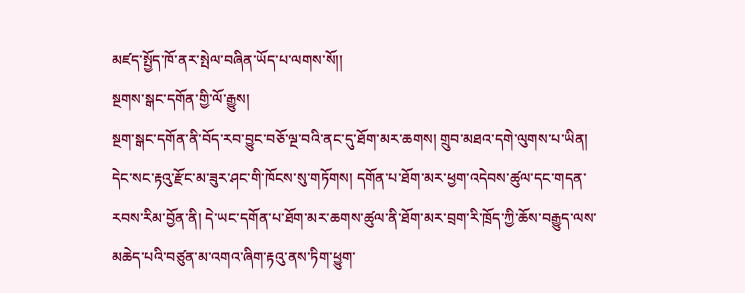མཛད་སྤྱོད་ཁོ་ནར་སྤེལ་བཞིན་ཡོད་པ་ལགས་སོ།།
སྔགས་སྒང་དགོན་གྱི་ལོ་རྒྱུས།
སྔག་སྒང་དགོན་ནི་བོད་རབ་བྱུང་བཅོ་ལྔ་བའི་ནང་དུ་ཐོག་མར་ཆགས། གྲུབ་མཐའ་དགེ་ལུགས་པ་ཡིན། དེང་སང་རྟའུ་རྫོང་མ་ཟུར་ཤང་གི་ཁོངས་སུ་གཏོགས། དགོན་པ་ཐོག་མར་ཕྱག་འདེབས་ཚུལ་དང་གདན་རབས་རིམ་བྱོན་ནི། དེ་ཡང་དགོན་པ་ཐོག་མར་ཆགས་ཚུལ་ནི་ཐོག་མར་བྲག་རི་ཁྲོད་ཀྱི་ཆོས་བརྒྱུད་ལས་མཆེད་པའི་བཙུན་མ་འགའ་ཞིག་རྟའུ་ནས་ཏིག་ཕྱུག་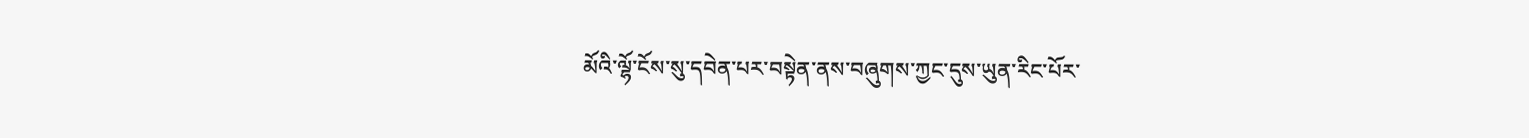མོའི་ལྷོ་ངོས་སུ་དབེན་པར་བསྟེན་ནས་བཞུགས་ཀྱང་དུས་ཡུན་རིང་པོར་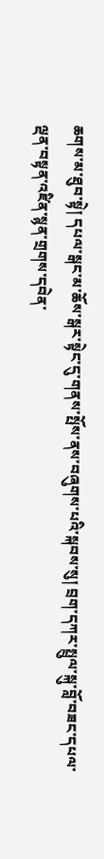ཆགས་མ་ཐུབ་སྟེ། དཔལ་སྒང་མ་ཆོས་སྒར་སྟེང་དུ་གནས་སྤོས་ནས་བཞུགས་པའི་སྐབས་སུ། བྲག་དཀར་སྤྲུལ་སྐུ་བློ་བཟང་དཔལ་ལྡན་བསྟན་འཛིན་སྙན་གྲགས་དབེན་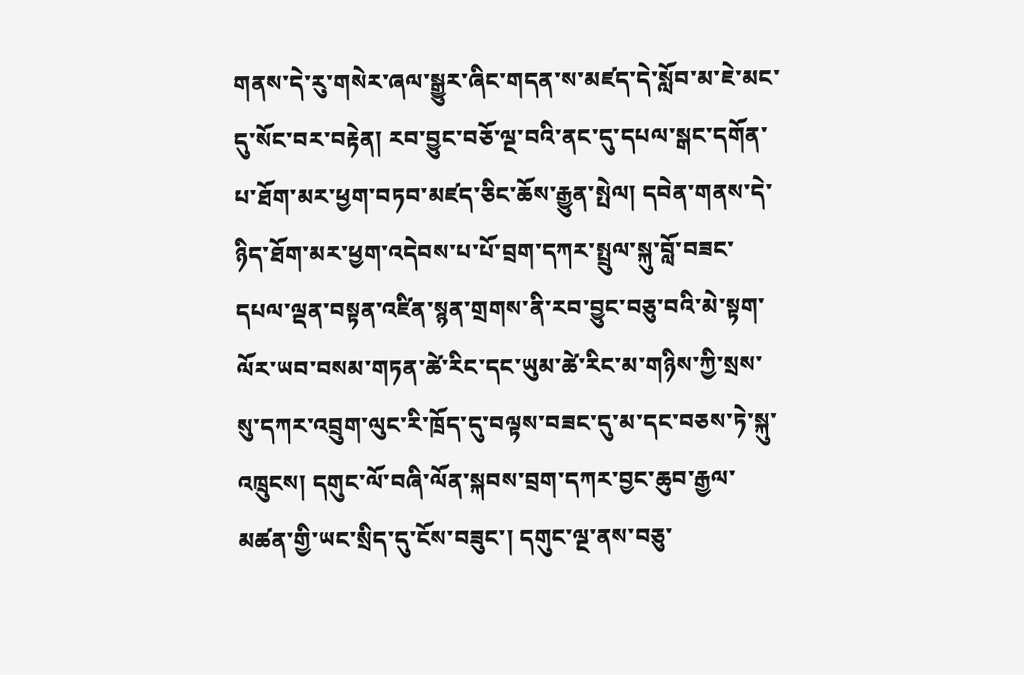གནས་དེ་རུ་གསེར་ཞལ་སྒྱུར་ཞིང་གདན་ས་མཛད་དེ་སློབ་མ་ཇེ་མང་དུ་སོང་བར་བརྟེན། རབ་བྱུང་བཅོ་ལྔ་བའི་ནང་དུ་དཔལ་སྒང་དགོན་པ་ཐོག་མར་ཕྱག་བཏབ་མཛད་ཅིང་ཆོས་རྒྱུན་སྤེལ། དབེན་གནས་དེ་ཉིད་ཐོག་མར་ཕྱག་འདེབས་པ་པོ་བྲག་དཀར་སྤྲུལ་སྐུ་བློ་བཟང་དཔལ་ལྡན་བསྟན་འཛིན་སྙན་གྲགས་ནི་རབ་བྱུང་བཅུ་བའི་མེ་སྟག་ལོར་ཡབ་བསམ་གཏན་ཚེ་རིང་དང་ཡུམ་ཚེ་རིང་མ་གཉིས་ཀྱི་སྲས་སུ་དཀར་འབྲུག་ལུང་རི་ཁྲོད་དུ་བལྟས་བཟང་དུ་མ་དང་བཅས་ཏེ་སྐུ་འཁྲུངས། དགུང་ལོ་བཞི་ལོན་སྐབས་བྲག་དཀར་བྱང་ཆུབ་རྒྱལ་མཚན་གྱི་ཡང་སྲིད་དུ་ངོས་བཟུང་། དགུང་ལྔ་ནས་བཅུ་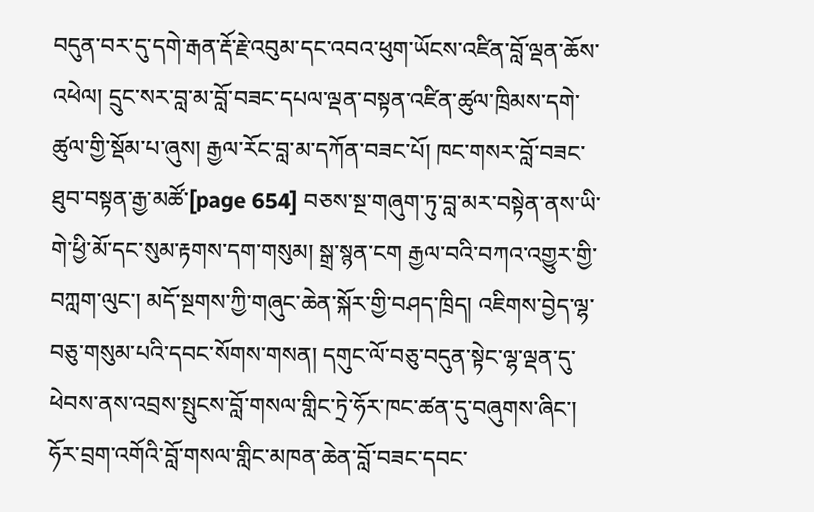བདུན་བར་དུ་དགེ་རྒན་རྡོ་རྗེ་འབུམ་དང་འབའ་ཕུག་ཡོངས་འཛིན་བློ་ལྡན་ཆོས་འཕེལ། དྲུང་སར་བླ་མ་བློ་བཟང་དཔལ་ལྡན་བསྟན་འཛིན་ཚུལ་ཁྲིམས་དགེ་ཚུལ་གྱི་སྡོམ་པ་ཞུས། རྒྱལ་རོང་བླ་མ་དཀོན་བཟང་པོ། ཁང་གསར་བློ་བཟང་ཐུབ་བསྟན་རྒྱ་མཚོ་[page 654] བཅས་སྔ་གཞུག་ཏུ་བླ་མར་བསྟེན་ནས་ཡི་གེ་ཕྱི་མོ་དང་སུམ་རྟགས་དག་གསུམ། སྒྲ་སྙན་ངག རྒྱལ་བའི་བཀའ་འགྱུར་གྱི་བཀླག་ལུང་། མདོ་སྔགས་ཀྱི་གཞུང་ཆེན་སྐོར་གྱི་བཤད་ཁྲིད། འཇིགས་བྱེད་ལྷ་བཅུ་གསུམ་པའི་དབང་སོགས་གསན། དགུང་ལོ་བཅུ་བདུན་སྟེང་ལྷ་ལྡན་དུ་ཕེབས་ནས་འབྲས་སྤུངས་བློ་གསལ་གླིང་ཏྲེ་ཧོར་ཁང་ཚན་དུ་བཞུགས་ཞིང་། ཧོར་བྲག་འགོའི་བློ་གསལ་གླིང་མཁན་ཆེན་བློ་བཟང་དབང་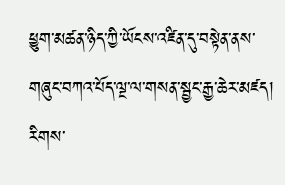ཕྱུག་མཚན་ཉིད་ཀྱི་ཡོངས་འཛིན་དུ་བསྟེན་ནས་གཞུང་བཀའ་པོད་ལྔ་ལ་གསན་སྦྱང་རྒྱ་ཆེར་མཛད། རིགས་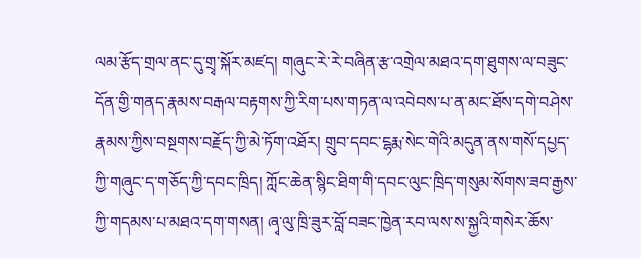ལམ་རྩོད་གྲལ་ནང་དུ་གྲྭ་སྐོར་མཛད། གཞུང་རེ་རེ་བཞིན་རྩ་འགྲེལ་མཐའ་དག་ཐུགས་ལ་བཟུང་དོན་གྱི་གནད་རྣམས་བརྒལ་བརྟགས་ཀྱི་རིག་པས་གཏན་ལ་འབེབས་པ་ན་མང་ཐོས་དགེ་བཤེས་རྣམས་ཀྱིས་བསྔགས་བརྗོད་ཀྱི་མེ་ཏོག་འཐོར། གྲུབ་དབང་ངྷརྨ་སེང་གེའི་མདུན་ནས་གསོ་དཔྱད་ཀྱི་གཞུང་ད་གཅོད་ཀྱི་དབང་ཁྲིད། ཀློང་ཆེན་སྙིང་ཐིག་གི་དབང་ལུང་ཁྲིད་གསུམ་སོགས་ཟབ་རྒྱས་ཀྱི་གདམས་པ་མཐའ་དག་གསན། ཞྭ་ལུ་ཁྲི་ཟུར་བློ་བཟང་ཁྱེན་རབ་ལས་ས་སྐྱའི་གསེར་ཆོས་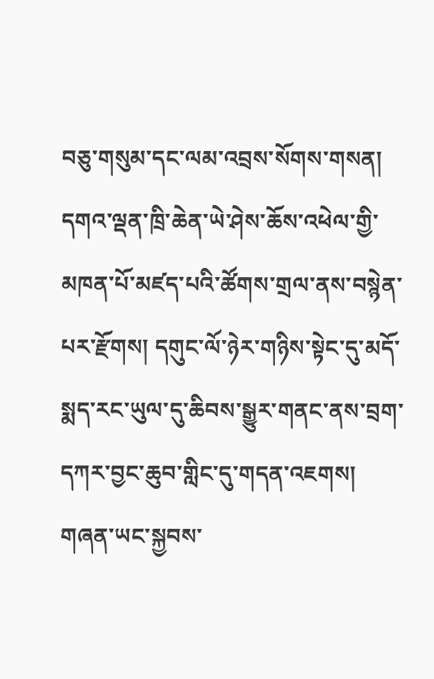བཅུ་གསུམ་དང་ལམ་འབྲས་སོགས་གསན། དགའ་ལྡན་ཁྲི་ཆེན་ཡེ་ཤེས་ཆོས་འཕེལ་གྱི་མཁན་པོ་མཛད་པའི་ཚོགས་གྲལ་ནས་བསྙེན་པར་རྫོགས། དགུང་ལོ་ཉེར་གཉིས་སྟེང་དུ་མདོ་སྨད་རང་ཡུལ་དུ་ཆིབས་སྒྱུར་གནང་ནས་བྲག་དཀར་བྱང་ཆུབ་གླིང་དུ་གདན་འཇགས། གཞན་ཡང་སྐྱབས་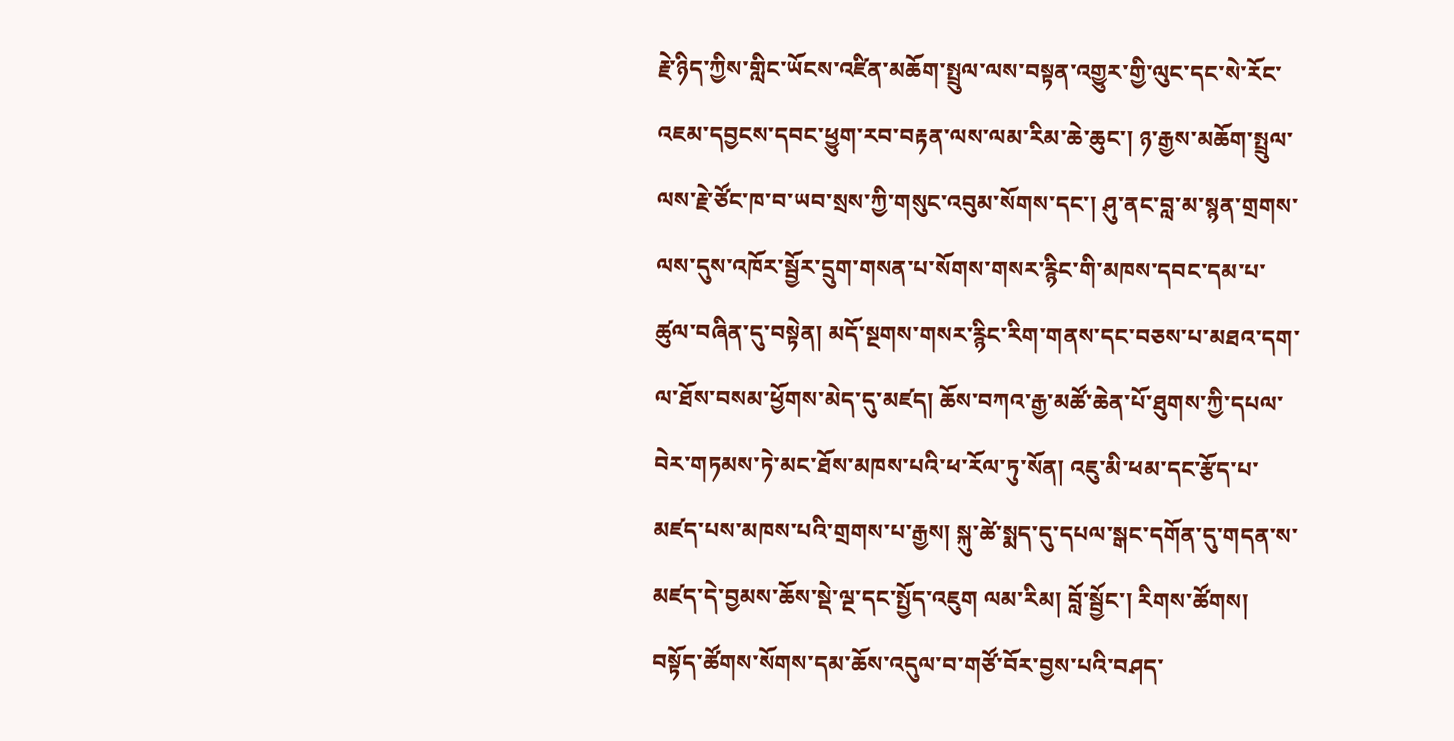རྗེ་ཉིད་ཀྱིས་གླིང་ཡོངས་འཛིན་མཆོག་སྤྲུལ་ལས་བསྟན་འགྱུར་གྱི་ལུང་དང་སེ་རོང་འཇམ་དབྱངས་དབང་ཕྱུག་རབ་བརྟན་ལས་ལམ་རིམ་ཆེ་ཆུང་། ཉ་རྒྱས་མཆོག་སྤྲུལ་ལས་རྗེ་ཙོང་ཁ་བ་ཡབ་སྲས་ཀྱི་གསུང་འབུམ་སོགས་དང་། ཤུ་ནང་བླ་མ་སྙན་གྲགས་ལས་དུས་འཁོར་སྦྱོར་དྲུག་གསན་པ་སོགས་གསར་རྙིང་གི་མཁས་དབང་དམ་པ་ཚུལ་བཞིན་དུ་བསྟེན། མདོ་སྔགས་གསར་རྙིང་རིག་གནས་དང་བཅས་པ་མཐའ་དག་ལ་ཐོས་བསམ་ཕྱོགས་མེད་དུ་མཛད། ཆོས་བཀའ་རྒྱ་མཚོ་ཆེན་པོ་ཐུགས་ཀྱི་དཔལ་བེར་གཏམས་ཏེ་མང་ཐོས་མཁས་པའི་ཕ་རོལ་ཏུ་སོན། འཇུ་མི་ཕམ་དང་རྩོད་པ་མཛད་པས་མཁས་པའི་གྲགས་པ་རྒྱས། སྐུ་ཚེ་སྨད་དུ་དཔལ་སྒང་དགོན་དུ་གདན་ས་མཛད་དེ་བྱམས་ཆོས་སྡེ་ལྔ་དང་སྤྱོད་འཇུག ལམ་རིམ། བློ་སྦྱོང་། རིགས་ཚོགས། བསྟོད་ཚོགས་སོགས་དམ་ཆོས་འདུལ་བ་གཙོ་བོར་བྱས་པའི་བཤད་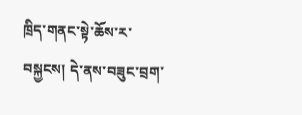ཁྲིད་གནང་སྟེ་ཆོས་ར་བསྐྱངས། དེ་ནས་བཟུང་བྲག་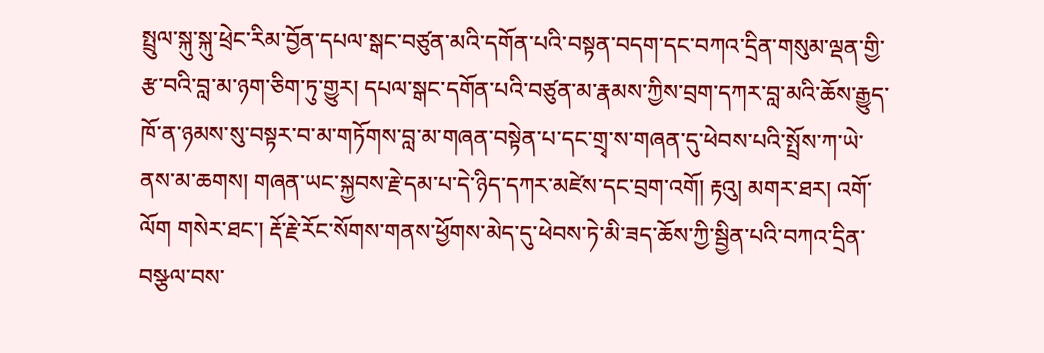སྤྲུལ་སྐུ་སྐུ་ཕྲེང་རིམ་བྱོན་དཔལ་སྒང་བཙུན་མའི་དགོན་པའི་བསྟན་བདག་དང་བཀའ་དྲིན་གསུམ་ལྡན་གྱི་རྩ་བའི་བླ་མ་ཉག་ཅིག་ཏུ་གྱུར། དཔལ་སྒང་དགོན་པའི་བཙུན་མ་རྣམས་ཀྱིས་བྲག་དཀར་བླ་མའི་ཆོས་རྒྱུད་ཁོ་ན་ཉམས་སུ་བསྟར་བ་མ་གཏོགས་བླ་མ་གཞན་བསྟེན་པ་དང་གྲྭ་ས་གཞན་དུ་ཕེབས་པའི་སྤྲོས་ཀ་ཡེ་ནས་མ་ཆགས། གཞན་ཡང་སྐྱབས་རྗེ་དམ་པ་དེ་ཉིད་དཀར་མཛེས་དང་བྲག་འགོ། རྟའུ། མགར་ཐར། འགོ་ལོག གསེར་ཐང་། རྡོ་རྗེ་རོང་སོགས་གནས་ཕྱོགས་མེད་དུ་ཕེབས་ཏེ་མི་ཟད་ཆོས་ཀྱི་སྦྱིན་པའི་བཀའ་དྲིན་བསྩལ་བས་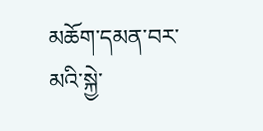མཆོག་དམན་བར་མའི་སྐྱེ་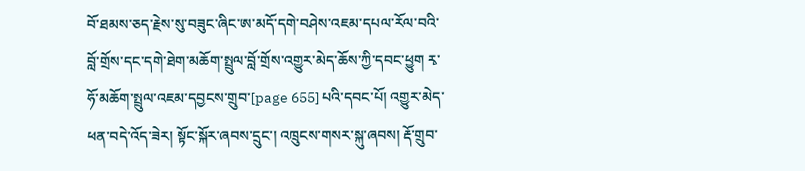བོ་ཐམས་ཅད་རྗེས་སུ་བཟུང་ཞིང་ཨ་མདོ་དགེ་བཤེས་འཇམ་དཔལ་རོལ་བའི་བློ་གྲོས་དང་དགེ་ཐེག་མཆོག་སྤྲུལ་བློ་གྲོས་འགྱུར་མེད་ཆོས་ཀྱི་དབང་ཕྱུག རྭ་ཧོ་མཆོག་སྤྲུལ་འཇམ་དབྱངས་གྲུབ་[page 655] པའི་དབང་པོ། འགྱུར་མེད་ཕན་བདེ་འོད་ཟེར། སྟོང་སྐོར་ཞབས་དྲུང་། འཁྲུངས་གསར་སྐུ་ཞབས། རྡོ་གྲུབ་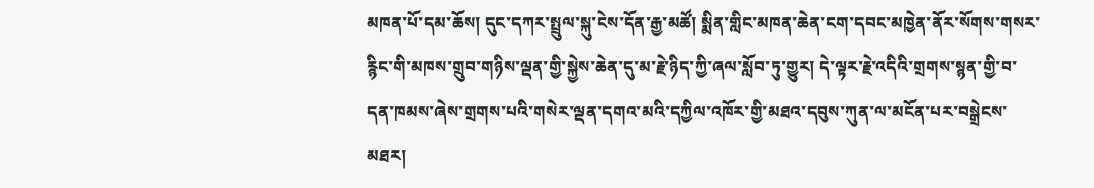མཁན་པོ་དམ་ཆོས། དུང་དཀར་སྤྲུལ་སྐུ་ངེས་དོན་རྒྱ་མཚོ། སྨིན་གླིང་མཁན་ཆེན་ངག་དབང་མཁྱེན་ནོར་སོགས་གསར་རྙིང་གི་མཁས་གྲུབ་གཉིས་ལྡན་གྱི་སྐྱེས་ཆེན་དུ་མ་རྗེ་ཉིད་ཀྱི་ཞལ་སློབ་ཏུ་གྱུར། དེ་ལྟར་རྗེ་འདིའི་གྲགས་སྙན་གྱི་བ་དན་ཁམས་ཞེས་གྲགས་པའི་གསེར་ལྡན་དགའ་མའི་དཀྱིལ་འཁོར་གྱི་མཐའ་དབུས་ཀུན་ལ་མངོན་པར་བསྒྲེངས་མཐར།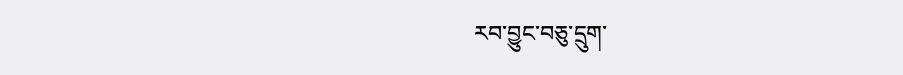རབ་བྱུང་བཅུ་དྲུག་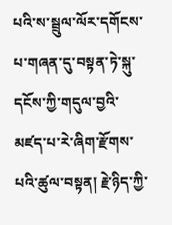པའི་ས་སྦྲུལ་ལོར་དགོངས་པ་གཞན་དུ་བསྟན་ཏེ་སྐུ་དངོས་ཀྱི་གདུལ་བྱའི་མཛད་པ་རེ་ཞིག་རྫོགས་པའི་ཚུལ་བསྟན། རྗེ་ཉིད་ཀྱི་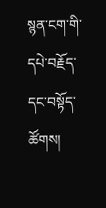སྙན་ངག་གི་དཔེ་བརྗོད་དང་བསྟོད་ཚོགས།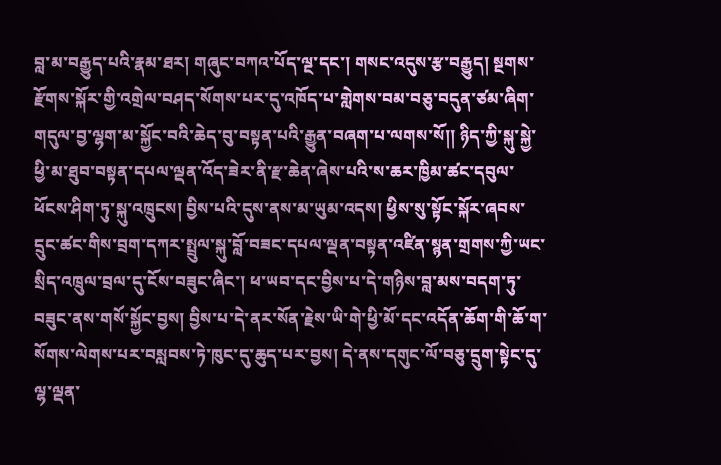བླ་མ་བརྒྱུད་པའི་རྣམ་ཐར། གཞུང་བཀའ་པོད་ལྔ་དང་། གསང་འདུས་རྩ་བརྒྱུད། སྔགས་རྫོགས་སྐོར་གྱི་འགྲེལ་བཤད་སོགས་པར་དུ་འཁོད་པ་གླེགས་བམ་བཅུ་བདུན་ཙམ་ཞིག་གདུལ་བྱ་ལྷག་མ་སྐྱོང་བའི་ཆེད་བུ་བསྟན་པའི་རྒྱུན་བཞག་པ་ལགས་སོ།། ཉིད་ཀྱི་སྐུ་སྐྱེ་ཕྱི་མ་ཐུབ་བསྟན་དཔལ་ལྡན་འོད་ཟེར་ནི་རྫ་ཆེན་ཞེས་པའི་ས་ཆར་ཁྱིམ་ཚང་དབུལ་ཕོངས་ཤིག་ཏུ་སྐུ་འཁྲུངས། བྱིས་པའི་དུས་ནས་མ་ཡུམ་འདས། ཕྱིས་སུ་སྟོང་སྐོར་ཞབས་དྲུང་ཚང་གིས་བྲག་དཀར་སྤྲུལ་སྐུ་བློ་བཟང་དཔལ་ལྡན་བསྟན་འཛིན་སྙན་གྲགས་ཀྱི་ཡང་སྲིད་འཁྲུལ་བྲལ་དུ་ངོས་བཟུང་ཞིང་། ཕ་ཡབ་དང་བྱིས་པ་དེ་གཉིས་བླ་མས་བདག་ཏུ་བཟུང་ནས་གསོ་སྐྱོང་བྱས། བྱིས་པ་དེ་ནར་སོན་རྗེས་ཡི་གེ་ཕྱི་མོ་དང་འདོན་ཆོག་གི་ཆོ་ག་སོགས་ལེགས་པར་བསླབས་ཏེ་ཁུང་དུ་ཆུད་པར་བྱས། དེ་ནས་དགུང་ལོ་བཅུ་དྲུག་སྟེང་དུ་ལྷ་ལྡན་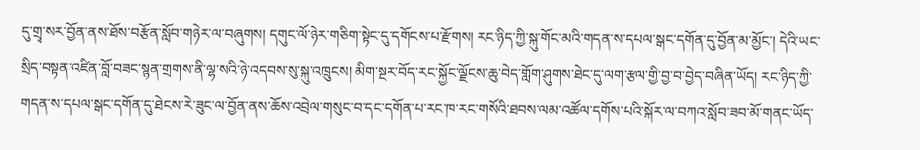དུ་གྲྭ་སར་བྱོན་ནས་ཐོས་བརྩོན་སློབ་གཉེར་ལ་བཞུགས། དགུང་ལོ་ཉེར་གཅིག་སྟེང་དུ་དགོངས་པ་རྫོགས། རང་ཉིད་ཀྱི་སྐུ་གོང་མའི་གདན་ས་དཔལ་སྒང་དགོན་དུ་བྱོན་མ་མྱོང་། དེའི་ཡང་སྲིད་བསྟན་འཛིན་བློ་བཟང་སྙན་གྲགས་ནི་ལྷ་སའི་ཉེ་འདབས་སུ་སྐུ་འཁྲུངས། མིག་སྔར་བོད་རང་སྐྱོང་ལྗོངས་ཆུ་བེད་གློག་ཤུགས་ཐེང་དུ་ལག་རྩལ་གྱི་བྱ་བ་བྱེད་བཞིན་ཡོད། རང་ཉིད་ཀྱི་གདན་ས་དཔལ་སྒང་དགོན་དུ་ཐེངས་རེ་ཟུང་ལ་བྱོན་ནས་ཆོས་འབྲེལ་གསུང་བ་དང་དགོན་པ་རང་ཁ་རང་གསོའི་ཐབས་ལམ་འཚོལ་དགོས་པའི་སྐོར་ལ་བཀའ་སློབ་ཟབ་མོ་གནང་ཡོད་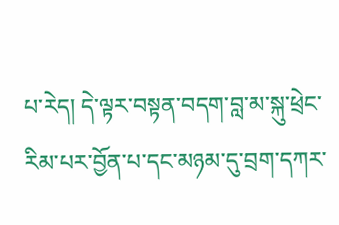པ་རེད། དེ་ལྟར་བསྟན་བདག་བླ་མ་སྐུ་ཕྲེང་རིམ་པར་བྱོན་པ་དང་མཉམ་དུ་བྲག་དཀར་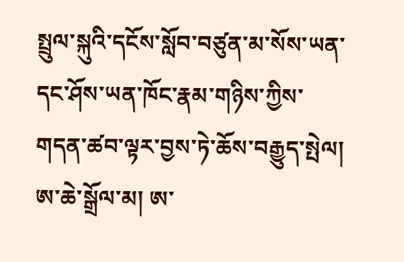སྤྲུལ་སྐུའི་དངོས་སློབ་བཙུན་མ་སོས་ཡན་དང་ཤོས་ཡན་ཁོང་རྣམ་གཉིས་ཀྱིས་གདན་ཚབ་ལྟར་བྱས་ཏེ་ཆོས་བརྒྱུད་སྤེལ། ཨ་ཆེ་སྒྲོལ་མ། ཨ་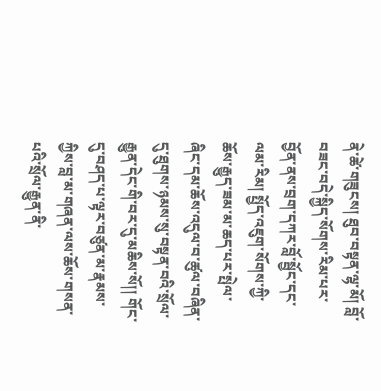ནེ་ཚེ་གཟུངས། ཐུབ་བསྟན་ལྷ་མོ། བློ་བཟང་བདེ་སྐྱིད་སོགས་རིམ་པར་བྱོན་ནས་བྲག་དཀར་བློ་སྦྱོང་དང་ལམ་རིམ། སྤྱོད་འཇུག་སོགས་ཀྱི་ཆོས་རྒྱུད་ཟམ་མ་ཆད་པར་སྤེལ་ཞིང་དམ་ཆོས་འདུལ་བ་ཚུལ་བཞིན་དུ་ཐུགས་ཉམས་སུ་བསྟན་བའི་སྲོལ་རྒྱུན་དེང་གི་བར་དུ་མཆིས་སོ།། གོང་དུ་བཤད་པ་ལྟར་བཙུན་མ་རྣམས་ཀྱིས་བླ་མ་གཞན་ལས་ཆོས་གསན་པའི་སྲོལ་རྒྱུན་ནི་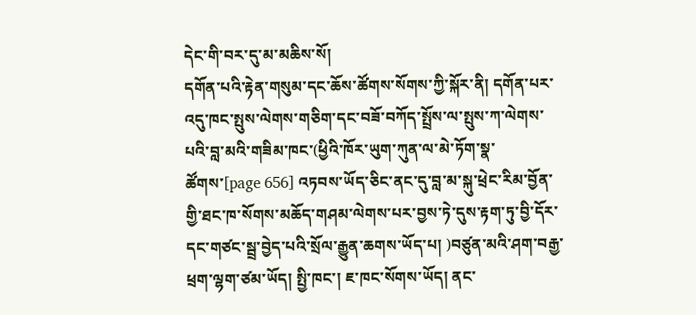དེང་གི་བར་དུ་མ་མཆིས་སོ།
དགོན་པའི་རྟེན་གསུམ་དང་ཆོས་ཚོགས་སོགས་ཀྱི་སྐོར་ནི། དགོན་པར་འདུ་ཁང་སྤུས་ལེགས་གཅིག་དང་བཟོ་བཀོད་སྤྲོས་ལ་སྤུས་ཀ་ལེགས་པའི་བླ་མའི་གཟིམ་ཁང་(ཕྱིའི་ཁོར་ཡུག་ཀུན་ལ་མེ་ཏོག་སྣ་ཚོགས་[page 656] འཏབས་ཡོད་ཅིང་ནང་དུ་བླ་མ་སྐུ་ཕྲེང་རིམ་བྱོན་གྱི་ཐང་ཁ་སོགས་མཆོད་གཤམ་ལེགས་པར་བྱས་ཏེ་དུས་རྟག་ཏུ་བྱི་དོར་དང་གཙང་སྦྲ་བྱེད་པའི་སྲོལ་རྒྱུན་ཆགས་ཡོད་པ། )བཙུན་མའི་ཤག་བརྒྱ་ཕྲག་ལྷག་ཙམ་ཡོད། སྤྱི་ཁང་། ཇ་ཁང་སོགས་ཡོད། ནང་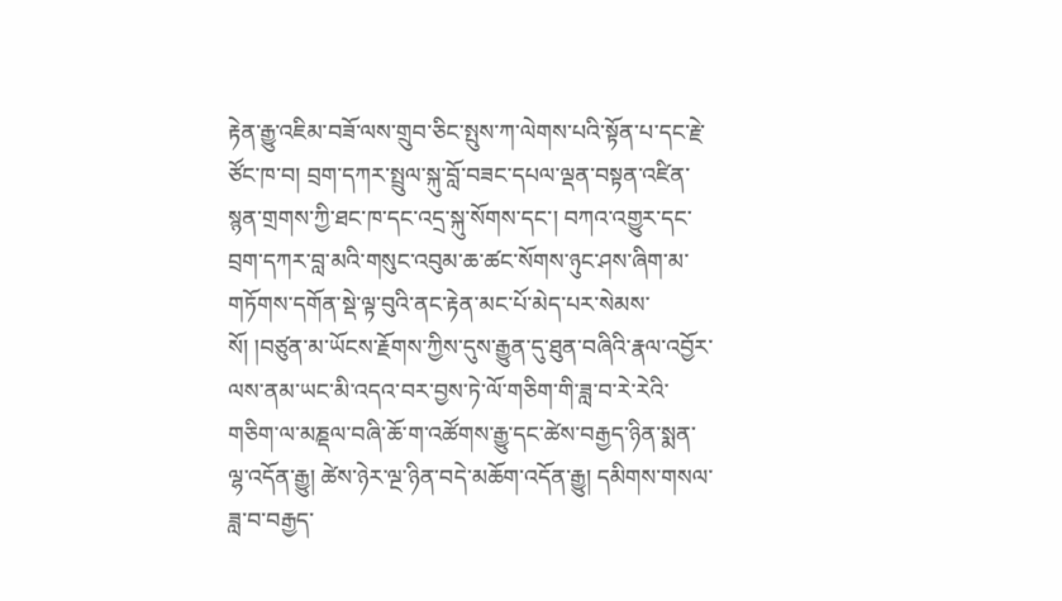རྟེན་རྒྱུ་འཇིམ་བཟོ་ལས་གྲུབ་ཅིང་སྤུས་ཀ་ལེགས་པའི་སྟོན་པ་དང་རྗེ་ཙོང་ཁ་བ། བྲག་དཀར་སྤྲུལ་སྐུ་བློ་བཟང་དཔལ་ལྡན་བསྟན་འཛིན་སྙན་གྲགས་ཀྱི་ཐང་ཁ་དང་འདྲ་སྐུ་སོགས་དང་། བཀའ་འགྱུར་དང་བྲག་དཀར་བླ་མའི་གསུང་འབུམ་ཆ་ཚང་སོགས་ཉུང་ཤས་ཞིག་མ་གཏོགས་དགོན་སྡེ་ལྟ་བུའི་ནང་རྟེན་མང་པོ་མེད་པར་སེམས་སོ། །བཙུན་མ་ཡོངས་རྗོགས་ཀྱིས་དུས་རྒྱུན་དུ་ཐུན་བཞིའི་རྣལ་འབྱོར་ལས་ནམ་ཡང་མི་འདའ་བར་བྱས་ཏེ་ལོ་གཅིག་གི་ཟླ་བ་རེ་རེའི་གཅིག་ལ་མཎྡལ་བཞི་ཆོ་ག་འཚོགས་རྒྱུ་དང་ཚེས་བརྒྱད་ཉིན་སྨན་ལྷ་འདོན་རྒྱུ། ཚེས་ཉེར་ལྔ་ཉིན་བདེ་མཆོག་འདོན་རྒྱུ། དམིགས་གསལ་ཟླ་བ་བརྒྱད་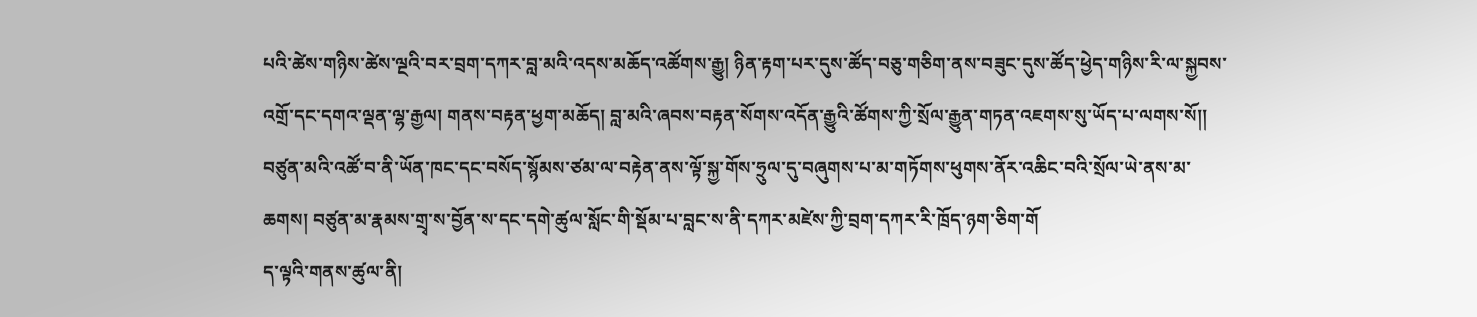པའི་ཚེས་གཉིས་ཚེས་ལྔའི་བར་བྲག་དཀར་བླ་མའི་འདས་མཆོད་འཚོགས་རྒྱུ། ཉིན་རྟག་པར་དུས་ཚོད་བཅུ་གཅིག་ནས་བཟུང་དུས་ཚོད་ཕྱེད་གཉིས་རི་ལ་སྐྱབས་འགྲོ་དང་དགའ་ལྡན་ལྷ་རྒྱལ། གནས་བརྟན་ཕྱག་མཆོད། བླ་མའི་ཞབས་བརྟན་སོགས་འདོན་རྒྱུའི་ཚོགས་ཀྱི་སྲོལ་རྒྱུན་གཏན་འཇགས་སུ་ཡོད་པ་ལགས་སོ།། བཙུན་མའི་འཚོ་བ་ནི་ཡོན་ཁང་དང་བསོད་སྙོམས་ཙམ་ལ་བརྟེན་ནས་ལྟོ་སྐྱ་གོས་ཧྲུལ་དུ་བཞུགས་པ་མ་གཏོགས་ཕུགས་ནོར་འཆིང་བའི་སྲོལ་ཡེ་ནས་མ་ཆགས། བཙུན་མ་རྣམས་གྲྭ་ས་བྱོན་ས་དང་དགེ་ཚུལ་སློང་གི་སྡོམ་པ་བླང་ས་ནི་དཀར་མཛེས་ཀྱི་བྲག་དཀར་རི་ཁྲོད་ཉག་ཅིག་གོ
ད་ལྟའི་གནས་ཚུལ་ནི།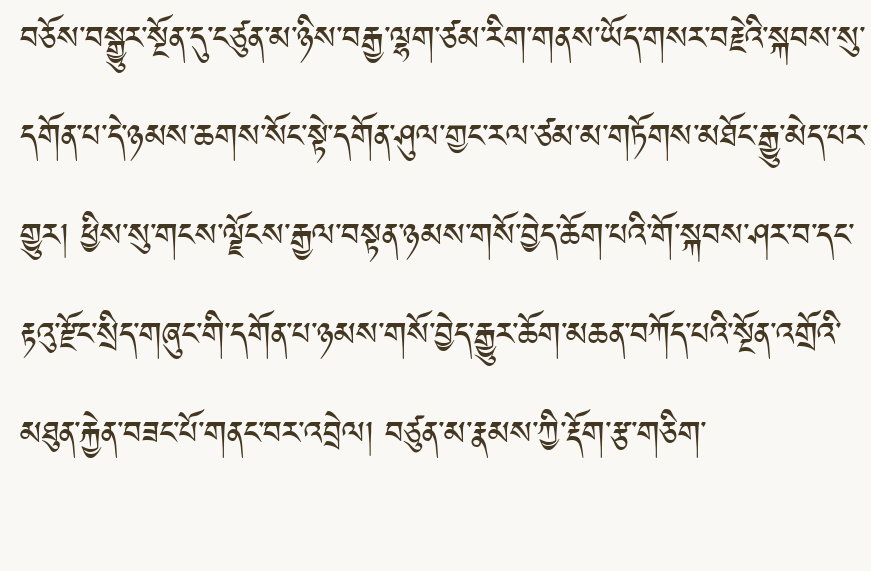བཅོས་བསྒྱུར་སྔོན་དུ་ངཙུན་མ་ཉིས་བརྒྱ་ལྷག་ཙམ་རིག་གནས་ཡོད་གསར་བརྗེའི་སྐབས་སུ་དགོན་པ་དེ་ཉམས་ཆགས་སོང་སྟེ་དགོན་ཤུལ་གྱང་རལ་ཙམ་མ་གཏོགས་མཐོང་རྒྱུ་མེད་པར་གྱུར། ཕྱིས་སུ་གངས་ལྗོངས་རྒྱལ་བསྟན་ཉམས་གསོ་བྱེད་ཆོག་པའི་གོ་སྐབས་ཤར་བ་དང་རྟའུ་རྫོང་སྲིད་གཞུང་གི་དགོན་པ་ཉམས་གསོ་བྱེད་རྒྱུར་ཆོག་མཆན་བཀོད་པའི་སྔོན་འགྲོའི་མཐུན་རྐྱེན་བཟང་པོ་གནང་བར་འབྲེལ། བཙུན་མ་རྣམས་ཀྱི་རྡོག་རྩ་གཅིག་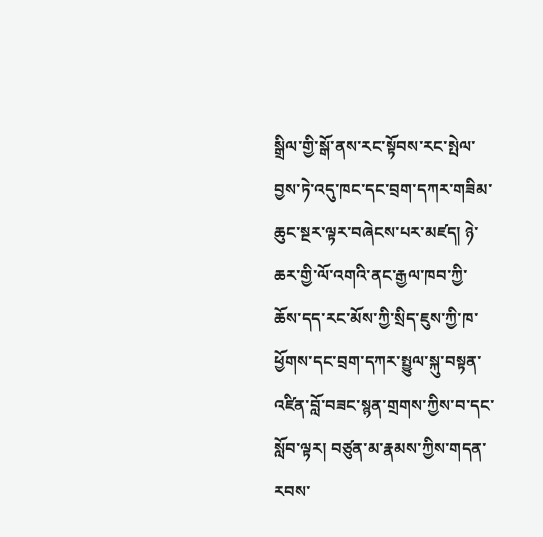སྒྲིལ་གྱི་སྒོ་ནས་རང་སྟོབས་རང་སྤེལ་བྱས་ཏེ་འདུ་ཁང་དང་བྲག་དཀར་གཟིམ་ཆུང་སྔར་ལྟར་བཞེངས་པར་མཛད། ཉེ་ཆར་གྱི་ལོ་འགའི་ནང་རྒྱལ་ཁབ་ཀྱི་ཆོས་དད་རང་མོས་ཀྱི་སྲིད་ཇུས་ཀྱི་ཁ་ཕྱོགས་དང་བྲག་དཀར་སྤྱུལ་སྐུ་བསྟན་འཛིན་བློ་བཟང་སྙན་གྲགས་ཀྱིས་བ་དང་སློབ་ལྟར། བཙུན་མ་རྣམས་ཀྱིས་གདན་རབས་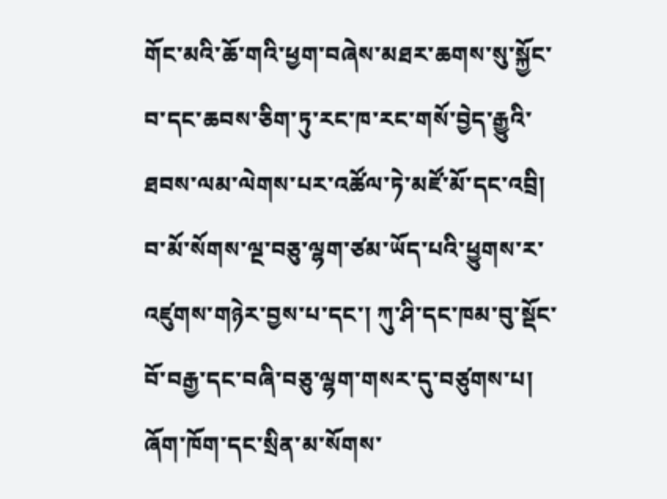གོང་མའི་ཆོ་གའི་ཕྱག་བཞེས་མཐར་ཆགས་སུ་སྐྱོང་བ་དང་ཆབས་ཅིག་ཏུ་རང་ཁ་རང་གསོ་བྱེད་རྒྱུའི་ཐབས་ལམ་ལེགས་པར་འཚོལ་ཏེ་མཛོ་མོ་དང་འབྲི། བ་མོ་སོགས་ལྔ་བཅུ་ལྷག་ཙམ་ཡོད་པའི་ཕྱུགས་ར་འཛུགས་གཉེར་བྱས་པ་དང་། ཀུ་ཤི་དང་ཁམ་བུ་སྡོང་བོ་བརྒྱ་དང་བཞི་བཅུ་ལྷག་གསར་དུ་བཙུགས་པ། ཞོག་ཁོག་དང་སྲིན་མ་སོགས་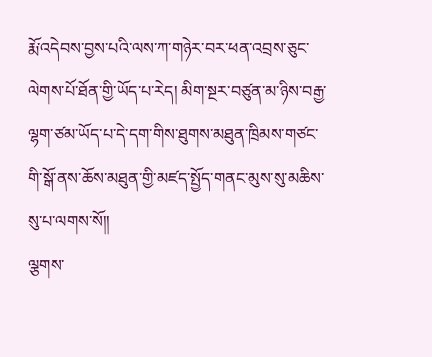རྨོ་འདེབས་བྱས་པའི་ལས་ཀ་གཉེར་བར་ཕན་འབྲས་ཅུང་ལེགས་པོ་ཐོན་གྱི་ཡོད་པ་རེད། མིག་སྔར་བཙུན་མ་ཉིས་བརྒྱ་ལྷག་ཙམ་ཡོད་པ་དེ་དག་གིས་ཐུགས་མཐུན་ཁྲིམས་གཙང་གི་སྒོ་ནས་ཆོས་མཐུན་གྱི་མཛད་སྤྱོད་གནང་མུས་སུ་མཆིས་སུ་པ་ལགས་སོ།།
ལྕགས་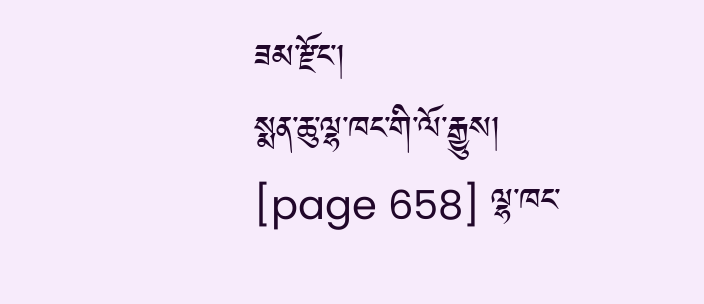ཟམ་རྫོང་།
སྨན་ཆུ་ལྷ་ཁང་གི་ལོ་རྒྱུས།
[page 658] ལྷ་ཁང་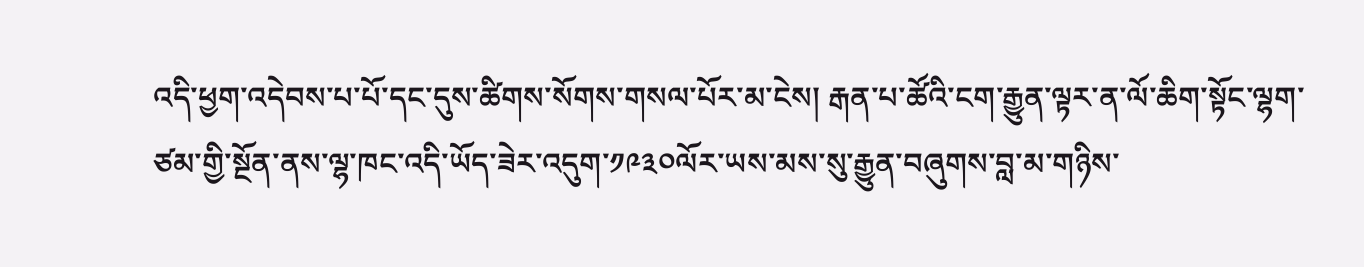འདི་ཕྱག་འདེབས་པ་པོ་དང་དུས་ཚིགས་སོགས་གསལ་པོར་མ་ངེས། རྒན་པ་ཚོའི་ངག་རྒྱུན་ལྟར་ན་ལོ་ཆིག་སྟོང་ལྷག་ཙམ་གྱི་སྔོན་ནས་ལྷ་ཁང་འདི་ཡོད་ཟེར་འདུག་༡༩༣༠ལོར་ཡས་མས་སུ་རྒྱུན་བཞུགས་བླ་མ་གཉིས་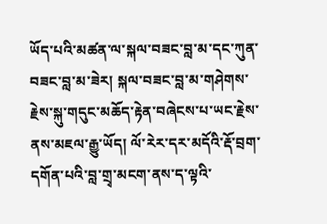ཡོད་པའི་མཚན་ལ་སྐལ་བཟང་བླ་མ་དང་ཀུན་བཟང་བླ་མ་ཟེར། སྐལ་བཟང་བླ་མ་གཤེགས་རྗེས་སྐུ་གདུང་མཆོད་རྟེན་བཞེངས་པ་ཡང་རྗེས་ནས་མཇལ་རྒྱུ་ཡོད། ལོ་རེར་དར་མདོའི་རྡོ་བྲག་དགོན་པའི་བླ་གྲྭ་མངག་ནས་ད་ལྟའི་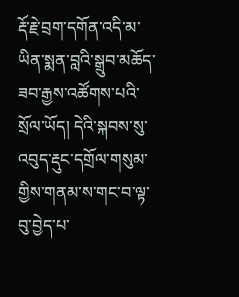རྡོ་རྗེ་བྲག་དགོན་འདི་མ་ཡིན་སྨན་བླའི་སྒྲུབ་མཆོད་ཟབ་རྒྱས་འཚོགས་པའི་སྲོལ་ཡོད། དེའི་སྐབས་སུ་འབུད་རྡུང་དགྲོལ་གསུམ་གྱིས་གནམ་ས་གང་བ་ལྟ་བུ་བྱེད་པ་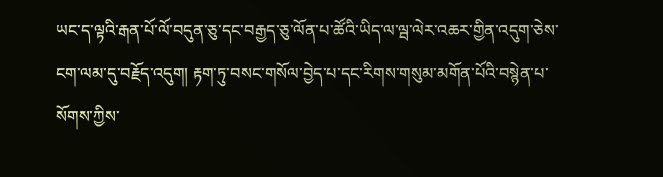ཡང་ད་ལྟའི་རྒན་པོ་ལོ་བདུན་ཅུ་དང་བརྒྱད་ཅུ་ལོན་པ་ཚོའི་ཡིད་ལ་ལྦ་ལེར་འཆར་གྱིན་འདུག་ཅེས་ངག་ལམ་དུ་བརྗོད་འདུག། རྟག་ཏུ་བསང་གསོལ་བྱེད་པ་དང་རིགས་གསུམ་མགོན་པོའི་བསྙེན་པ་སོགས་ཀྱིས་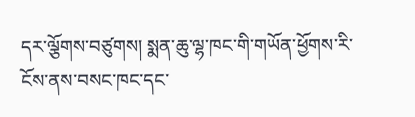དར་ལྕོགས་བཙུགས། སྨན་ཆུ་ལྷ་ཁང་གི་གཡོན་ཕྱོགས་རི་ངོས་ནས་བསང་ཁང་དང་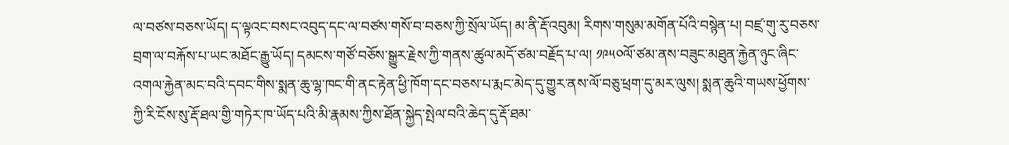ལ་བཙས་བཅས་ཡོད། ད་ལྟའང་བསང་འབུད་དང་ལ་བཙས་གསོ་བ་བཅས་ཀྱི་སྲོལ་ཡོད། མ་ནི་རྡོ་འབུམ། རིགས་གསུམ་མགོན་པོའི་བསྙེན་པ། བཛྲ་གུ་རུ་བཅས་བྲག་ལ་བརྐོས་པ་ཡང་མཐོང་རྒྱུ་ཡོད། དམངས་གཙོ་བཅོས་སྒྱུར་རྗེས་ཀྱི་གནས་ཚུལ་མདོ་ཙམ་བརྗོད་པ་ལ། ༡༩༥༠ལོ་ཙམ་ནས་བཟུང་མཐུན་རྐྱེན་ཉུང་ཞིང་འགལ་རྐྱེན་མང་བའི་དབང་གིས་སྨན་ཆུ་ལྷ་ཁང་གི་ནང་རྟེན་ཕྱི་ཁོག་དང་བཅས་པ་རྨང་མེད་དུ་གྱུར་ནས་ལོ་བཅུ་ཕྲག་དུ་མར་ལུས། སྨན་ཆུའི་གཡས་ཕྱོགས་ཀྱི་རི་ངོས་སུ་རྡོ་ཐལ་གྱི་གཏེར་ཁ་ཡོད་པའི་མི་རྣམས་ཀྱིས་ཐོན་སྐྱེད་སྤེལ་བའི་ཆེད་དུ་རྡོ་ཐམ་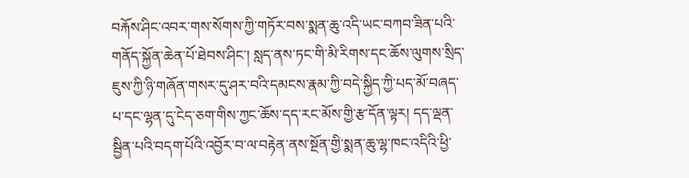བརྐོས་ཤིང་འབར་གས་སོགས་ཀྱི་གཏོར་བས་སྨན་ཆུ་འདི་ཡང་བཀབ་ཟིན་པའི་གནོད་སྐྱོན་ཆེན་པོ་ཐེབས་ཤིང་། སླད་ནས་ཏང་གི་མི་རིགས་དང་ཆོས་ལུགས་སྲིད་ཇུས་ཀྱི་ཉི་གཞོན་གསར་དུ་ཤར་བའི་དམངས་རྣམ་ཀྱི་བདེ་སྐྱིད་ཀྱི་པད་མོ་བཞད་པ་དང་ལྷན་དུ་ངེད་ཅག་གིས་ཀྱང་ཆོས་དད་རང་མོས་གྱི་རྩ་དོན་ལྟར། དད་ལྡན་སྦྱིན་པའི་བདག་པོའི་འབྱོར་བ་ལ་བརྟེན་ནས་སྔོན་གྱི་སྨན་ཆུ་ལྷ་ཁང་འདིའི་ཕྱི་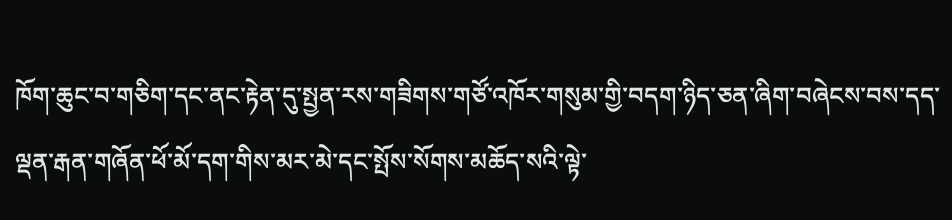ཁོག་ཆུང་བ་གཅིག་དང་ནང་རྟེན་དུ་སྤྱན་རས་གཟིགས་གཙོ་འཁོར་གསུམ་གྱི་བདག་ཉིད་ཅན་ཞིག་བཞེངས་བས་དད་ལྡན་རྒན་གཞོན་ཕོ་མོ་དག་གིས་མར་མེ་དང་སྤོས་སོགས་མཆོད་སའི་ལྟེ་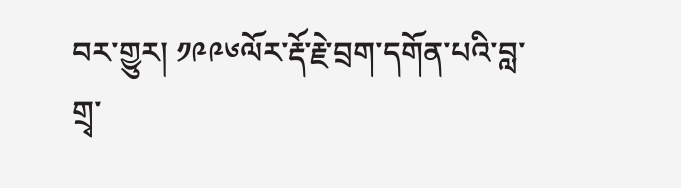བར་གྱུར། ༡༩༩༦ལོར་རྡོ་རྗེ་བྲག་དགོན་པའི་བླ་གྲྭ་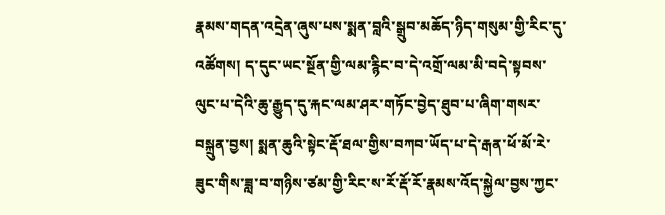རྣམས་གདན་འདྲེན་ཞུས་པས་སྨན་བླའི་སྒྲུབ་མཆོད་ཉིད་གསུམ་གྱི་རིང་དུ་འཚོགས། ད་དུང་ཡང་སྔོན་གྱི་ལམ་རྙིང་བ་དེ་འགྲོ་ལམ་མི་བདེ་སྟབས་ལུང་པ་དེའི་ཆུ་རྒྱུད་དུ་རྐང་ལམ་ཤར་གཏོང་བྱེད་ཐུབ་པ་ཞིག་གསར་བསྐྲུན་བྱས། སྨན་ཆུའི་སྟེང་རྡོ་ཐལ་གྱིས་བཀབ་ཡོད་པ་དེ་རྒན་ཕོ་མོ་རེ་ཟུང་གིས་ཟླ་བ་གཉིས་ཙམ་གྱི་རིང་ས་རོ་རྡོ་རོ་རྣམས་འོད་སྐྱེལ་བྱས་ཀྱང་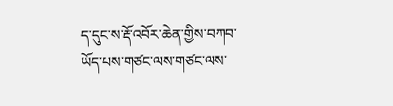ད་དུང་ས་རྡོ་འབོར་ཆེན་གྱིས་བཀབ་ཡོད་པས་གཙང་ལས་གཙང་ལས་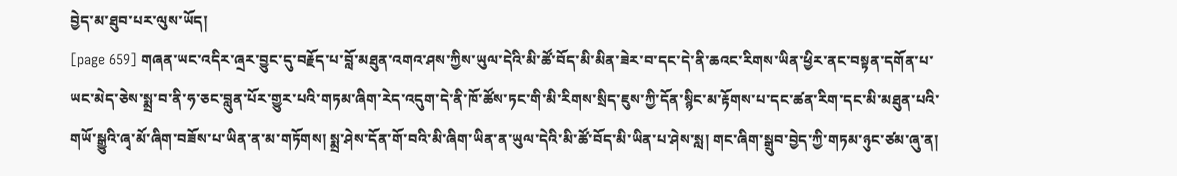བྱེད་མ་ཐུབ་པར་ལུས་ཡོད།
[page 659] གཞན་ཡང་འདིར་ཞྲར་བྱུང་དུ་བརྗོད་པ་བློ་མཐུན་འགའ་ཤས་ཀྱིས་ཡུལ་དེའི་མི་ཚོ་བོད་མི་མིན་ཟེར་བ་དང་དེ་ནི་ཆའང་རིགས་ཡིན་ཕྱིར་ནང་བསྟན་དགོན་པ་ཡང་མེད་ཅེས་སྨྲ་བ་ནི་ཧ་ཅང་བླུན་པོར་གྱུར་པའི་གཏམ་ཞིག་རེད་འདུག་དེ་ནི་ཁོ་ཚོས་ཏང་གི་མི་རིགས་སྲིད་ཇུས་ཀྱི་དོན་སྙིང་མ་རྟོགས་པ་དང་ཚན་རིག་དང་མི་མཐུན་པའི་གཡོ་སྒྱུའི་ཞྭ་མོ་ཞིག་བཟོས་པ་ཡིན་ན་མ་གཏོགས། སྨྲ་ཤེས་དོན་གོ་བའི་མི་ཞིག་ཡིན་ན་ཡུལ་དེའི་མི་ཚོ་བོད་མི་ཡིན་པ་ཤེས་སླ། གང་ཞིག་སྒྲུབ་བྱེད་ཀྱི་གཏམ་ཉུང་ཙམ་ཞུ་ན།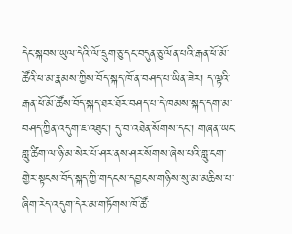དེང་སྐབས་ཡུལ་དེའི་ལོ་དྲུག་ཅུ་དང་བདུན་ཅུ་ལོན་པའི་རྒན་ཕོ་མོ་ཚོའི་ཕ་མ་རྣམས་ཀྱིས་བོད་སྐད་ཁོ་ན་བཤད་པ་ཡིན་ཟེར། ད་ལྟའི་རྒན་ཕོ་མོ་ཚོས་བོད་སྐད་ཐར་ཐོར་བཤད་པ་དེ་ཁམས་སྐད་དག་མ་བཤད་ཀྱིན་འདུག་ཇ་འཐུང་། དུ་བ་འཐེན་སོགས་དང་། གཞན་ཡང་གླུ་ཚིག་ལ་ཉི་མ་སེར་པོ་ཤར་ནས་ཤར་སོགས་ཞེས་པའི་གླུ་ངག་གྱེར་སྟངས་བོད་སྐད་ཀྱི་གདངས་དབྱངས་གཉིས་སུ་མ་མཆིས་པ་ཞིག་རེད་འདུག་དེར་མ་གཏོགས་ཁོ་ཚོ་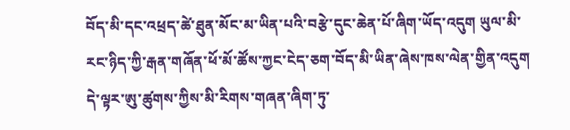བོད་མི་དང་འཕྲད་ཚེ་ཐུན་མོང་མ་ཡིན་པའི་བརྩེ་དུང་ཆེན་པོ་ཞིག་ཡོད་འདུག ཡུལ་མི་རང་ཉིད་ཀྱི་རྒན་གཞོན་ཕོ་མོ་ཚོས་ཀྱང་ངེད་ཅག་བོད་མི་ཡིན་ཞེས་ཁས་ལེན་གྱིན་འདུག དེ་ལྟར་ཨུ་ཚུགས་ཀྱིས་མི་རིགས་གཞན་ཞིག་ཏུ་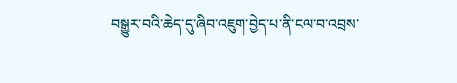བསྒྱུར་བའི་ཆེད་དུ་ཞིབ་འཇུག་བྱེད་པ་ནི་ངལ་བ་འབྲས་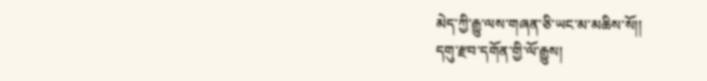མེད་ཀྱི་རྒྱུ་ལས་གཞན་ཅི་ཡང་མ་མཆིས་སོ།།
དགུ་རྫབ་དགོན་གྱི་ལོ་རྒྱུས།